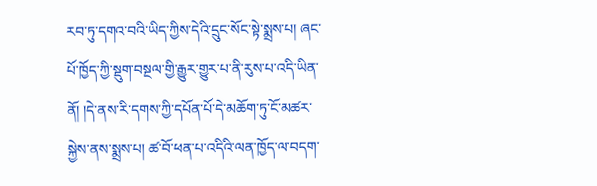རབ་ཏུ་དགའ་བའི་ཡིད་ཀྱིས་དེའི་དྲུང་སོང་སྟེ་སྨྲས་པ། ཞང་པོ་ཁྱོད་ཀྱི་སྡུག་བསྔལ་གྱི་རྒྱུར་གྱུར་པ་ནི་རུས་པ་འདི་ཡིན་ནོ། །དེ་ནས་རི་དགས་ཀྱི་དཔོན་པོ་དེ་མཆོག་ཏུ་ངོ་མཚར་སྐྱེས་ནས་སྨྲས་པ། ཚ་བོ་ཕན་པ་འདིའི་ལན་ཁྱོད་ལ་བདག་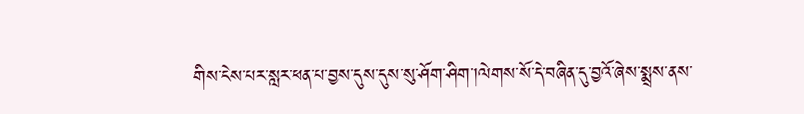གིས་ངེས་པར་སླར་ཕན་པ་བྱས་དུས་དུས་སུ་ཤོག་ཤིག་།ལེགས་སོ་དེ་བཞིན་དུ་བྱའོ་ཞེས་སྨྲས་ནས་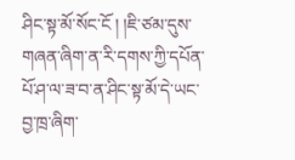ཤིང་སྟ་མོ་སོང་ངོ ། །ཇི་ཙམ་དུས་གཞན་ཞིག་ན་རི་དགས་ཀྱི་དཔོན་པོ་ཤ་ལ་ཟ་བ་ན་ཤིང་སྟ་མོ་དེ་ཡང་བྱ་ཁྲ་ཞིག་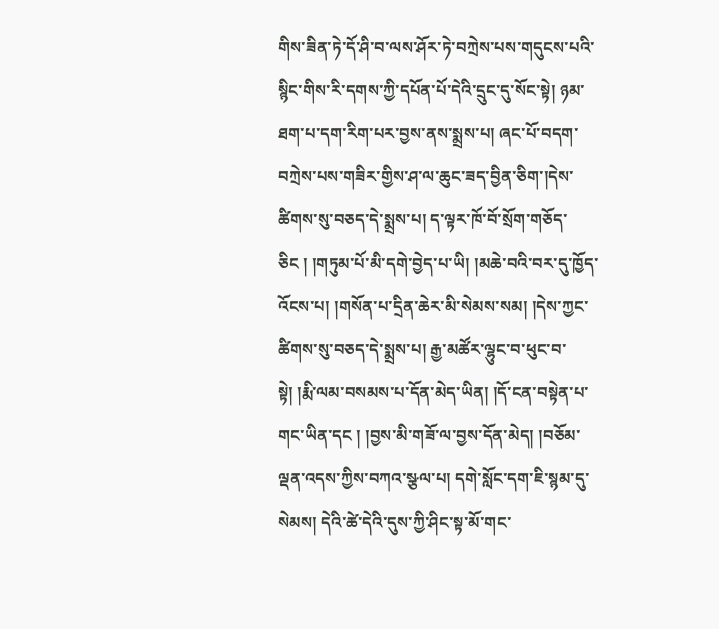གིས་ཟིན་ཏེ་དོ་ཤི་བ་ལས་ཤོར་ཏེ་བཀྲེས་པས་གདུངས་པའི་སྙིང་གིས་རི་དགས་ཀྱི་དཔོན་པོ་དེའི་དྲུང་དུ་སོང་སྟེ། ཉམ་ཐག་པ་དག་རིག་པར་བྱས་ནས་སྨྲས་པ། ཞང་པོ་བདག་བཀྲེས་པས་གཟིར་གྱིས་ཤ་ལ་ཆུང་ཟད་བྱིན་ཅིག་།དེས་ཚིགས་སུ་བཅད་དེ་སྨྲས་པ། ད་ལྟར་ཁོ་བོ་སྲོག་གཅོད་ཅིང ། །གཏུམ་པོ་མི་དགེ་བྱེད་པ་ཡི། །མཆེ་བའི་བར་དུ་ཁྱོད་འོངས་པ། །གསོན་པ་དྲིན་ཆེར་མི་སེམས་སམ། །དེས་ཀྱང་ཚིགས་སུ་བཅད་དེ་སྨྲས་པ། རྒྱ་མཚོར་ལྷུང་བ་ཕུང་བ་སྟེ། །རྨི་ལམ་བསམས་པ་དོན་མེད་ཡིན། །དོ་ངན་བསྟེན་པ་གང་ཡིན་དང ། །བྱས་མི་གཟོ་ལ་བྱས་དོན་མེད། །བཅོམ་ལྡན་འདས་ཀྱིས་བཀའ་སྩལ་པ། དགེ་སློང་དག་ཇི་སྙམ་དུ་སེམས། དེའི་ཚེ་དེའི་དུས་ཀྱི་ཤིང་སྟ་མོ་གང་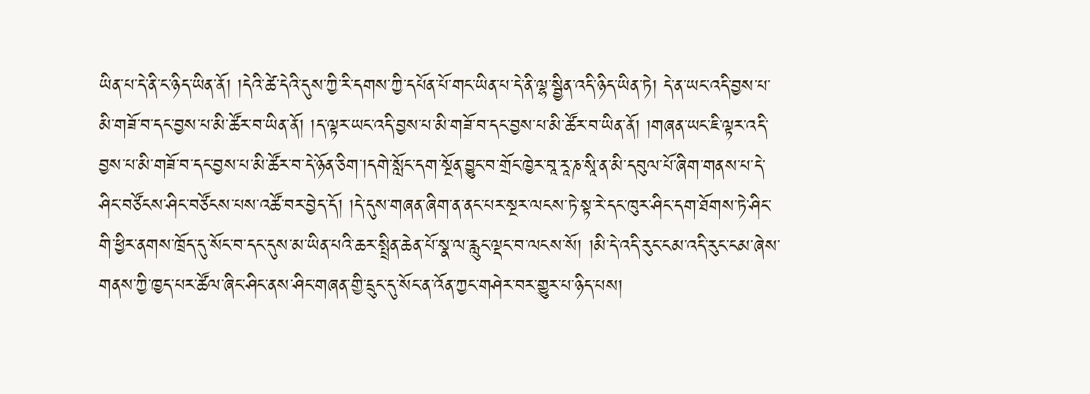ཡིན་པ་དེ་ནི་ང་ཉིད་ཡིན་ནོ། །དེའི་ཚེ་དེའི་དུས་ཀྱི་རི་དགས་ཀྱི་དཔོན་པོ་གང་ཡིན་པ་དེ་ནི་ལྷ་སྦྱིན་འདི་ཉིད་ཡིན་ཏེ། དེ་ན་ཡང་འདི་བྱས་པ་མི་གཟོ་བ་དང་བྱས་པ་མི་ཚོར་བ་ཡིན་ནོ། །ད་ལྟར་ཡང་འདི་བྱས་པ་མི་གཟོ་བ་དང་བྱས་པ་མི་ཚོར་བ་ཡིན་ནོ། །གཞན་ཡང་ཇི་ལྟར་འདི་བྱས་པ་མི་གཟོ་བ་དང་བྱས་པ་མི་ཚོར་བ་དེ་ཉོན་ཅིག་།དགེ་སློང་དག་སྔོན་བྱུང་བ་གྲོང་ཁྱེར་བཱ་རཱ་ཎ་སཱི་ན་མི་དབུལ་པོ་ཞིག་གནས་པ་དེ་ཤིང་བཙོངས་ཤིང་བཙོངས་པས་འཚོ་བར་བྱེད་དོ། །དེ་དུས་གཞན་ཞིག་ན་ནང་པར་སྔར་ལངས་ཏེ་སྟ་རེ་དང་ཁུར་ཤིང་དག་ཐོགས་ཏེ་ཤིང་གི་ཕྱིར་ནགས་ཁྲོད་དུ་སོང་བ་དང་དུས་མ་ཡིན་པའི་ཆར་སྤྲིན་ཆེན་པོ་སྣ་ལ་རླུང་ལྡང་བ་ལངས་སོ། །མི་དེ་འདི་རུང་ངམ་འདི་རུང་ངམ་ཞེས་གནས་ཀྱི་ཁྱད་པར་ཚོལ་ཞིང་ཤིང་ནས་ཤིང་གཞན་གྱི་དྲུང་དུ་སོང་ན་འོན་ཀྱང་གཤེར་བར་གྱུར་པ་ཉིད་པས།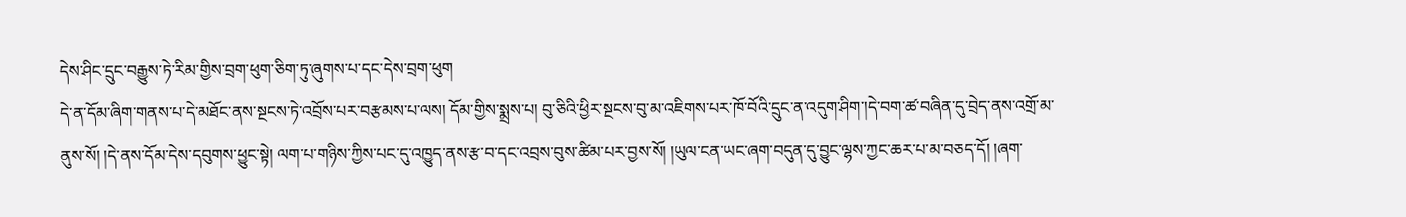དེས་ཤིང་དྲུང་བརྒྱུས་ཏེ་རིམ་གྱིས་བྲག་ཕུག་ཅིག་ཏུ་ཞུགས་པ་དང་དེས་བྲག་ཕུག
དེ་ན་དོམ་ཞིག་གནས་པ་དེ་མཐོང་ནས་སྔངས་ཏེ་འབྲོས་པར་བརྩམས་པ་ལས། དོམ་གྱིས་སྨྲས་པ། བུ་ཅིའི་ཕྱིར་སྔངས་བུ་མ་འཇིགས་པར་ཁོ་བོའི་དྲུང་ན་འདུག་ཤིག་།དེ་བག་ཚ་བཞིན་དུ་བྲེད་ནས་འགྲོ་མ་ནུས་སོ། །དེ་ནས་དོམ་དེས་དབུགས་ཕྱུང་སྟེ། ལག་པ་གཉིས་ཀྱིས་པང་དུ་འཁྱུད་ནས་རྩ་བ་དང་འབྲས་བུས་ཚིམ་པར་བྱས་སོ། །ཡུལ་ངན་ཡང་ཞག་བདུན་དུ་བྱུང་ལྷས་ཀྱང་ཆར་པ་མ་བཅད་དོ། །ཞག་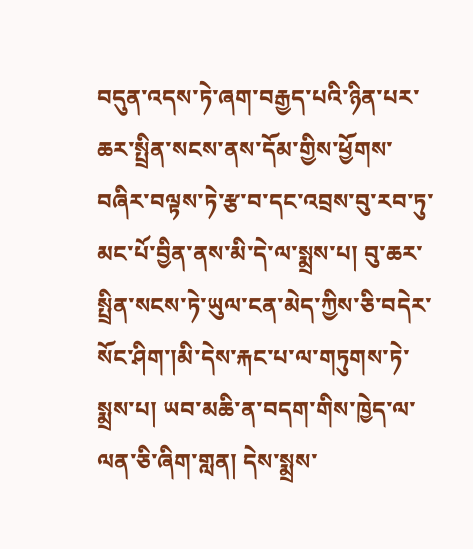བདུན་འདས་ཏེ་ཞག་བརྒྱད་པའི་ཉིན་པར་ཆར་སྤྲིན་སངས་ནས་དོམ་གྱིས་ཕྱོགས་བཞིར་བལྟས་ཏེ་རྩ་བ་དང་འབྲས་བུ་རབ་ཏུ་མང་པོ་བྱིན་ནས་མི་དེ་ལ་སྨྲས་པ། བུ་ཆར་སྤྲིན་སངས་ཏེ་ཡུལ་ངན་མེད་ཀྱིས་ཅི་བདེར་སོང་ཤིག་།མི་དེས་རྐང་པ་ལ་གཏུགས་ཏེ་སྨྲས་པ། ཡབ་མཆི་ན་བདག་གིས་ཁྱེད་ལ་ལན་ཅི་ཞིག་གླན། དེས་སྨྲས་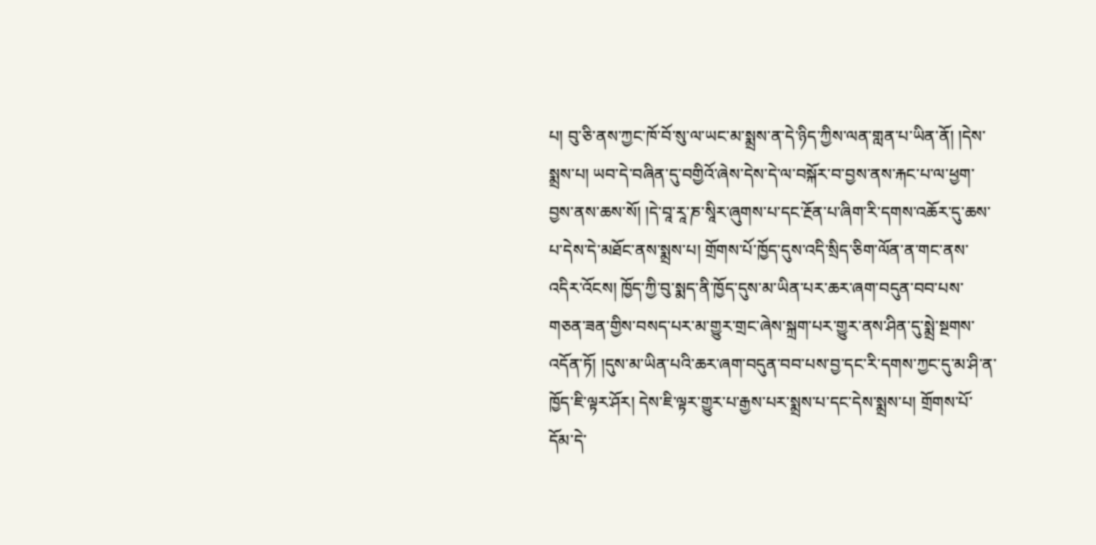པ། བུ་ཅི་ནས་ཀྱང་ཁོ་བོ་སུ་ལ་ཡང་མ་སྨྲས་ན་དེ་ཉིད་ཀྱིས་ལན་གླན་པ་ཡིན་ནོ། །དེས་སྨྲས་པ། ཡབ་དེ་བཞིན་དུ་བགྱིའོ་ཞེས་དེས་དེ་ལ་བསྐོར་བ་བྱས་ནས་རྐང་པ་ལ་ཕྱག་བྱས་ནས་ཆས་སོ། །དེ་བཱ་རཱ་ཎ་སཱིར་ཞུགས་པ་དང་རྔོན་པ་ཞིག་རི་དགས་འཆོར་དུ་ཆས་པ་དེས་དེ་མཐོང་ནས་སྨྲས་པ། གྲོགས་པོ་ཁྱོད་དུས་འདི་སྲིད་ཅིག་ལོན་ན་གང་ནས་འདིར་འོངས། ཁྱོད་ཀྱི་བུ་སྨད་ནི་ཁྱོད་དུས་མ་ཡིན་པར་ཆར་ཞག་བདུན་བབ་པས་གཅན་ཟན་གྱིས་བསད་པར་མ་གྱུར་གྲང་ཞེས་སྐྲག་པར་གྱུར་ནས་ཤིན་དུ་སྨྲེ་སྔགས་འདོན་ཏོ། །དུས་མ་ཡིན་པའི་ཆར་ཞག་བདུན་བབ་པས་བྱ་དང་རི་དགས་ཀྱང་དུ་མ་ཤི་ན་ཁྱོད་ཇི་ལྟར་ཤོར། དེས་ཇི་ལྟར་གྱུར་པ་རྒྱས་པར་སྨྲས་པ་དང་དེས་སྨྲས་པ། གྲོགས་པོ་དོམ་དེ་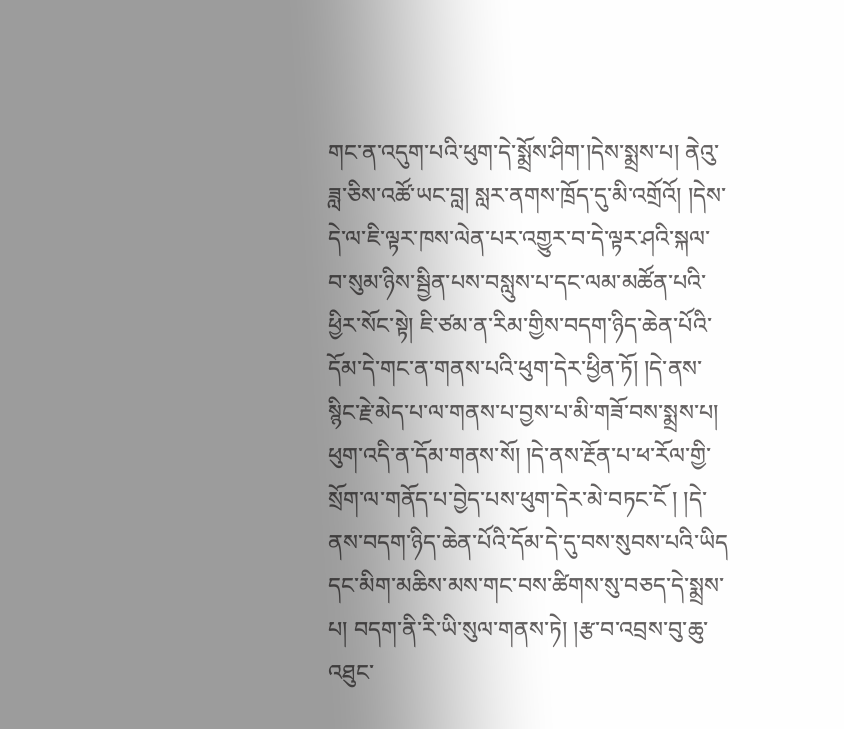གང་ན་འདུག་པའི་ཕུག་དེ་སྨྲོས་ཤིག་།དེས་སྨྲས་པ། ནེའུ་ཟླ་ཅིས་འཚོ་ཡང་བླ། སླར་ནགས་ཁྲོད་དུ་མི་འགྲོའོ། །དེས་དེ་ལ་ཇི་ལྟར་ཁས་ལེན་པར་འགྱུར་བ་དེ་ལྟར་ཤའི་སྐལ་བ་སུམ་ཉིས་སྦྱིན་པས་བསླུས་པ་དང་ལམ་མཚོན་པའི་ཕྱིར་སོང་སྟེ། ཇི་ཙམ་ན་རིམ་གྱིས་བདག་ཉིད་ཆེན་པོའི་དོམ་དེ་གང་ན་གནས་པའི་ཕུག་དེར་ཕྱིན་ཏོ། །དེ་ནས་སྙིང་རྗེ་མེད་པ་ལ་གནས་པ་བྱས་པ་མི་གཟོ་བས་སྨྲས་པ། ཕུག་འདི་ན་དོམ་གནས་སོ། །དེ་ནས་རྔོན་པ་ཕ་རོལ་གྱི་སྲོག་ལ་གནོད་པ་བྱེད་པས་ཕུག་དེར་མེ་བཏང་ངོ ། །དེ་ནས་བདག་ཉིད་ཆེན་པོའི་དོམ་དེ་དུ་བས་སུབས་པའི་ཡིད
དང་མིག་མཆིས་མས་གང་བས་ཚིགས་སུ་བཅད་དེ་སྨྲས་པ། བདག་ནི་རི་ཡི་སུལ་གནས་ཏེ། །རྩ་བ་འབྲས་བུ་ཆུ་འཐུང་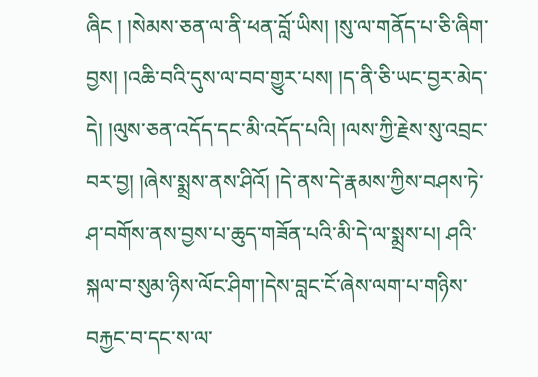ཞིང ། །སེམས་ཅན་ལ་ནི་ཕན་བློ་ཡིས། །སུ་ལ་གནོད་པ་ཅི་ཞིག་བྱས། །འཆི་བའི་དུས་ལ་བབ་གྱུར་པས། །ད་ནི་ཅི་ཡང་བྱར་མེད་དེ། །ལུས་ཅན་འདོད་དང་མི་འདོད་པའི། །ལས་ཀྱི་རྗེས་སུ་འབྲང་བར་བྱ། །ཞེས་སྨྲས་ནས་ཤིའོ། །དེ་ནས་དེ་རྣམས་ཀྱིས་བཤས་ཏེ་ཤ་བགོས་ནས་བྱས་པ་ཆུད་གཟོན་པའི་མི་དེ་ལ་སྨྲས་པ། ཤའི་སྐལ་བ་སུམ་ཉིས་ལོང་ཤིག་།དེས་བླང་ངོ་ཞེས་ལག་པ་གཉིས་བརྐྱང་བ་དང་ས་ལ་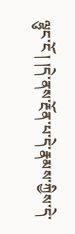ལྷུང་ངོ ། །དེ་ནས་རྔོན་པ་དེ་རྣམས་ཀྱིས་དེ་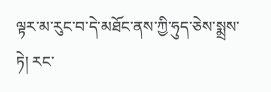ལྟར་མ་རུང་བ་དེ་མཐོང་ནས་ཀྱི་ཧུད་ཅེས་སྨྲས་ཏེ། རང་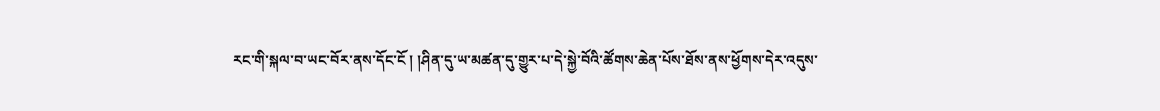རང་གི་སྐལ་བ་ཡང་བོར་ནས་དོང་ངོ ། །ཤིན་དུ་ཡ་མཚན་དུ་གྱུར་པ་དེ་སྐྱེ་བོའི་ཚོགས་ཆེན་པོས་ཐོས་ནས་ཕྱོགས་དེར་འདུས་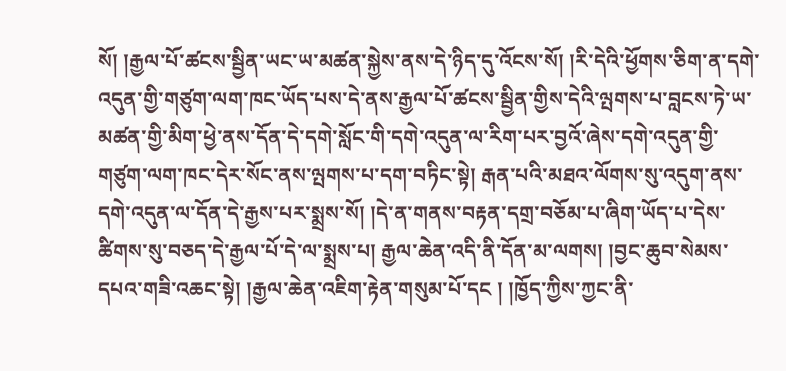སོ། །རྒྱལ་པོ་ཚངས་སྦྱིན་ཡང་ཡ་མཚན་སྐྱེས་ནས་དེ་ཉིད་དུ་འོངས་སོ། །རི་དེའི་ཕྱོགས་ཅིག་ན་དགེ་འདུན་གྱི་གཙུག་ལག་ཁང་ཡོད་པས་དེ་ནས་རྒྱལ་པོ་ཚངས་སྦྱིན་གྱིས་དེའི་ལྤགས་པ་བླངས་ཏེ་ཡ་མཚན་གྱི་མིག་ཕྱེ་ནས་དོན་དེ་དགེ་སློང་གི་དགེ་འདུན་ལ་རིག་པར་བྱའོ་ཞེས་དགེ་འདུན་གྱི་གཙུག་ལག་ཁང་དེར་སོང་ནས་ལྤགས་པ་དག་བཏིང་སྟེ། རྒན་པའི་མཐའ་ལོགས་སུ་འདུག་ནས་དགེ་འདུན་ལ་དོན་དེ་རྒྱས་པར་སྨྲས་སོ། །དེ་ན་གནས་བརྟན་དགྲ་བཅོམ་པ་ཞིག་ཡོད་པ་དེས་ཚིགས་སུ་བཅད་དེ་རྒྱལ་པོ་དེ་ལ་སྨྲས་པ། རྒྱལ་ཆེན་འདི་ནི་དོན་མ་ལགས། །བྱང་ཆུབ་སེམས་དཔའ་གཟི་འཆང་སྟེ། །རྒྱལ་ཆེན་འཇིག་རྟེན་གསུམ་པོ་དང ། །ཁྱོད་ཀྱིས་ཀྱང་ནི་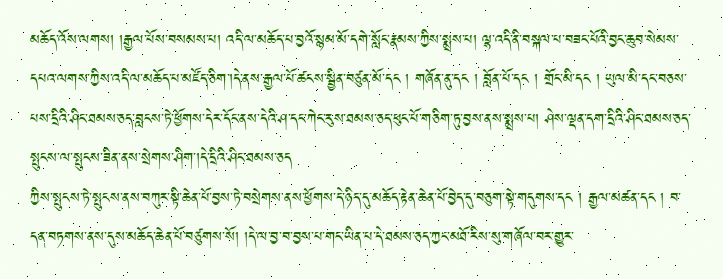མཆོད་འོས་ལགས། །རྒྱལ་པོས་བསམས་པ། འདི་ལ་མཆོད་པ་བྱའོ་སྙམ་མོ་དགེ་སློང་རྣམས་ཀྱིས་སྨྲས་པ། ལྷ་འདི་ནི་བསྐལ་པ་བཟང་པོའི་བྱང་ཆུབ་སེམས་དཔའ་ལགས་ཀྱིས་འདི་ལ་མཆོད་པ་མཛོད་ཅིག་།དེ་ནས་རྒྱལ་པོ་ཚངས་སྦྱིན་བཙུན་མོ་དང ། གཞོན་ནུ་དང ། བློན་པོ་དང ། གྲོང་མི་དང ། ཡུལ་མི་དང་བཅས་པས་དྲིའི་ཤིང་ཐམས་ཅད་བླངས་ཏེ་ཕྱོགས་དེར་དོང་ནས་དེའི་ཤ་དང་ཀེང་རུས་ཐམས་ཅད་ཕུང་པོ་གཅིག་ཏུ་བྱས་ནས་སྨྲས་པ། ཤེས་ལྡན་དག་དྲིའི་ཤིང་ཐམས་ཅད་སྤུངས་ལ་སྤུངས་ཟིན་ནས་སྲེགས་ཤིག་།དེ་དྲིའི་ཤིང་ཐམས་ཅད
ཀྱིས་སྤུངས་ཏེ་སྤུངས་ནས་བཀུར་སྟི་ཆེན་པོ་བྱས་ཏེ་བསྲེགས་ནས་ཕྱོགས་དེ་ཉིད་དུ་མཆོད་རྟེན་ཆེན་པོ་བྱེད་དུ་བཅུག་སྟེ་གདུགས་དང ། རྒྱལ་མཚན་དང ། བ་དན་བཏགས་ནས་དུས་མཆོད་ཆེན་པོ་བཙུགས་སོ། །དེ་ལ་བྱ་བ་བྱས་པ་གང་ཡིན་པ་དེ་ཐམས་ཅད་ཀྱང་མཐོ་རིས་སུ་གཞོལ་བར་གྱུར་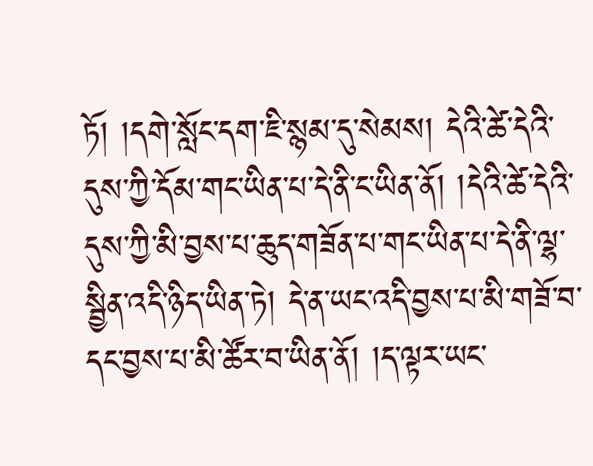ཏོ། །དགེ་སློང་དག་ཇི་སྙམ་དུ་སེམས། དེའི་ཚེ་དེའི་དུས་ཀྱི་དོམ་གང་ཡིན་པ་དེ་ནི་ང་ཡིན་ནོ། །དེའི་ཚེ་དེའི་དུས་ཀྱི་མི་བྱས་པ་ཆུད་གཟོན་པ་གང་ཡིན་པ་དེ་ནི་ལྷ་སྦྱིན་འདི་ཉིད་ཡིན་ཏེ། དེ་ན་ཡང་འདི་བྱས་པ་མི་གཟོ་བ་དང་བྱས་པ་མི་ཚོར་བ་ཡིན་ནོ། །ད་ལྟར་ཡང་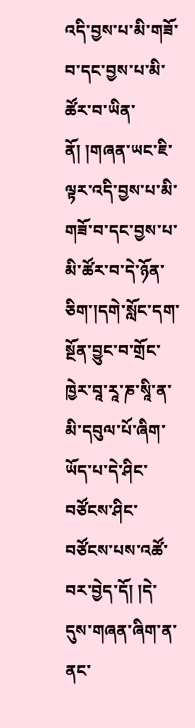འདི་བྱས་པ་མི་གཟོ་བ་དང་བྱས་པ་མི་ཚོར་བ་ཡིན་ནོ། །གཞན་ཡང་ཇི་ལྟར་འདི་བྱས་པ་མི་གཟོ་བ་དང་བྱས་པ་མི་ཚོར་བ་དེ་ཉོན་ཅིག་།དགེ་སློང་དག་སྔོན་བྱུང་བ་གྲོང་ཁྱེར་བཱ་རཱ་ཎ་སཱི་ན་མི་དབུལ་པོ་ཞིག་ཡོད་པ་དེ་ཤིང་བཙོངས་ཤིང་བཙོངས་པས་འཚོ་བར་བྱེད་དོ། །དེ་དུས་གཞན་ཞིག་ན་ནང་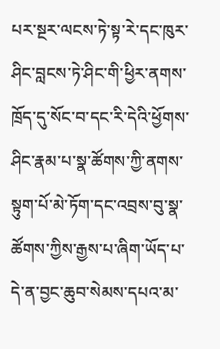པར་སྔར་ལངས་ཏེ་སྟ་རེ་དང་ཁུར་ཤིང་བླངས་ཏེ་ཤིང་གི་ཕྱིར་ནགས་ཁྲོད་དུ་སོང་བ་དང་རི་དེའི་ཕྱོགས་ཤིང་རྣམ་པ་སྣ་ཚོགས་ཀྱི་ནགས་སྟུག་པོ་མེ་ཏོག་དང་འབྲས་བུ་སྣ་ཚོགས་ཀྱིས་རྒྱས་པ་ཞིག་ཡོད་པ་དེ་ན་བྱང་ཆུབ་སེམས་དཔའ་མ་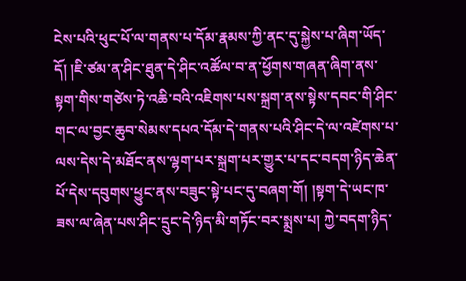ངེས་པའི་ཕུང་པོ་ལ་གནས་པ་དོམ་རྣམས་ཀྱི་ནང་དུ་སྐྱེས་པ་ཞིག་ཡོད་དོ། །ཇི་ཙམ་ན་ཤིང་ཐུན་དེ་ཤིང་འཚོལ་བ་ན་ཕྱོགས་གཞན་ཞིག་ནས་སྟག་གིས་གཙེས་ཏེ་འཆི་བའི་འཇིགས་པས་སྐྲག་ནས་སྟེས་དབང་གི་ཤིང་གང་ལ་བྱང་ཆུབ་སེམས་དཔའ་དོམ་དེ་གནས་པའི་ཤིང་དེ་ལ་འཛེགས་པ་ལས་དེས་དེ་མཐོང་ནས་ལྷག་པར་སྐྲག་པར་གྱུར་པ་དང་བདག་ཉིད་ཆེན་པོ་དེས་དབུགས་ཕྱུང་ནས་བཟུང་སྟེ་པང་དུ་བཞག་གོ། །སྟག་དེ་ཡང་ཁ་ཟས་ལ་ཞེན་པས་ཤིང་དྲུང་དེ་ཉིད་མི་གཏོང་བར་སྨྲས་པ། ཀྱེ་བདག་ཉིད་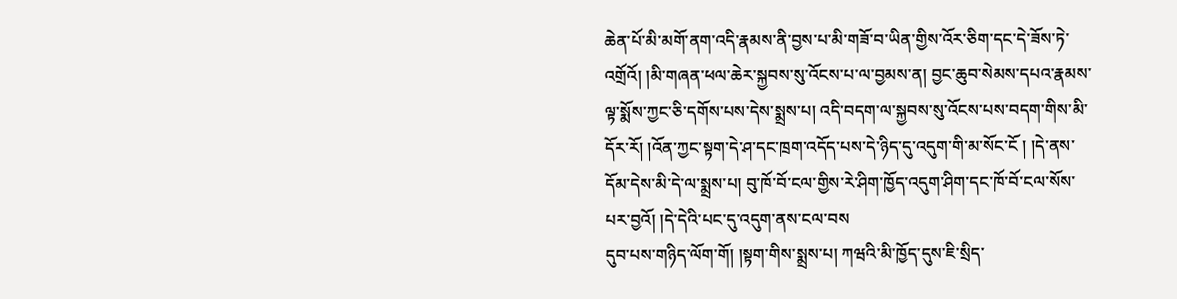ཆེན་པོ་མི་མགོ་ནག་འདི་རྣམས་ནི་བྱས་པ་མི་གཟོ་བ་ཡིན་གྱིས་འོར་ཅིག་དང་དེ་ཟོས་ཏེ་འགྲོའོ། །མི་གཞན་ཕལ་ཆེར་སྐྱབས་སུ་འོངས་པ་ལ་བྱམས་ན། བྱང་ཆུབ་སེམས་དཔའ་རྣམས་ལྟ་སྨོས་ཀྱང་ཅི་དགོས་པས་དེས་སྨྲས་པ། འདི་བདག་ལ་སྐྱབས་སུ་འོངས་པས་བདག་གིས་མི་དོར་རོ། །འོན་ཀྱང་སྟག་དེ་ཤ་དང་ཁྲག་འདོད་པས་དེ་ཉིད་དུ་འདུག་གི་མ་སོང་ངོ ། །དེ་ནས་དོམ་དེས་མི་དེ་ལ་སྨྲས་པ། བུ་ཁོ་བོ་ངལ་གྱིས་རེ་ཤིག་ཁྱོད་འདུག་ཤིག་དང་ཁོ་བོ་ངལ་སོས་པར་བྱའོ། །དེ་དེའི་པང་དུ་འདུག་ནས་ངལ་བས
དུབ་པས་གཉིད་ལོག་གོ། །སྟག་གིས་སྨྲས་པ། ཀཝའི་མི་ཁྱོད་དུས་ཇི་སྲིད་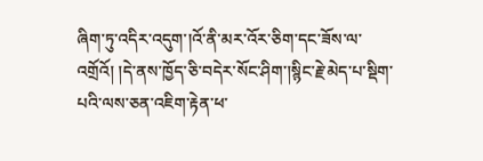ཞིག་ཏུ་འདིར་འདུག་།འོ་ནི་མར་འོར་ཅིག་དང་ཟོས་ལ་འགྲོའོ། །དེ་ནས་ཁྱོད་ཅི་བདེར་སོང་ཤིག་།སྙིང་རྗེ་མེད་པ་སྡིག་པའི་ལས་ཅན་འཇིག་རྟེན་ཕ་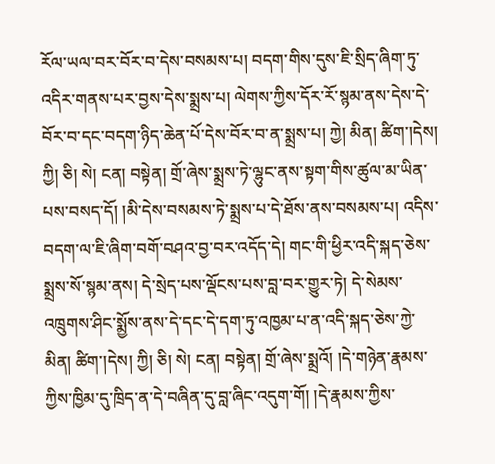རོལ་ཡལ་བར་བོར་བ་དེས་བསམས་པ། བདག་གིས་དུས་ཇི་སྲིད་ཞིག་ཏུ་འདིར་གནས་པར་བྱས་དེས་སྨྲས་པ། ལེགས་ཀྱིས་དོར་རོ་སྙམ་ནས་དེས་དེ་བོར་བ་དང་བདག་ཉིད་ཆེན་པོ་དེས་བོར་བ་ན་སྨྲས་པ། ཀྱེ། མིན། ཚིག་།དེས། ཀྱི། ཅི། སེ། ངན། བསྟེན། གྲོ་ཞེས་སྨྲས་ཏེ་ལྷུང་ནས་སྟག་གིས་ཚུལ་མ་ཡིན་པས་བསད་དོ། །མི་དེས་བསམས་ཏེ་སྨྲས་པ་དེ་ཐོས་ནས་བསམས་པ། འདིས་བདག་ལ་ཇི་ཞིག་བགོ་བཤའ་བྱ་བར་འདོད་དེ། གང་གི་ཕྱིར་འདི་སྐད་ཅེས་སྨྲས་སོ་སྙམ་ནས། དེ་སྲེད་པས་ལྡོངས་པས་བླ་བར་གྱུར་ཏེ། དེ་སེམས་འཁྲུགས་ཤིང་སྨྱོས་ནས་དེ་དང་དེ་དག་ཏུ་འཁྱམ་པ་ན་འདི་སྐད་ཅེས་ཀྱེ་མིན། ཚིག་།དེས། ཀྱི། ཅི། སེ། ངན། བསྟེན། གྲོ་ཞེས་སྨྲའོ། །དེ་གཉེན་རྣམས་ཀྱིས་ཁྱིམ་དུ་ཁྲིད་ན་དེ་བཞིན་དུ་བླ་ཞིང་འདུག་གོ། །དེ་རྣམས་ཀྱིས་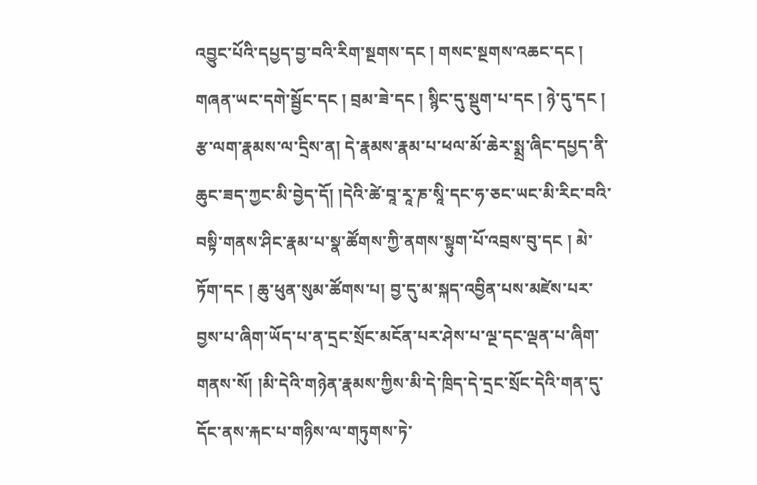འབྱུང་པོའི་དཔྱད་བྱ་བའི་རིག་སྔགས་དང ། གསང་སྔགས་འཆང་དང ། གཞན་ཡང་དགེ་སྦྱོང་དང ། བྲམ་ཟེ་དང ། སྙིང་དུ་སྡུག་པ་དང ། ཉེ་དུ་དང ། རྩ་ལག་རྣམས་ལ་དྲིས་ན། དེ་རྣམས་རྣམ་པ་ཕལ་མོ་ཆེར་སྨྲ་ཞིང་དཔྱད་ནི་ཆུང་ཟད་ཀྱང་མི་བྱེད་དོ། །དེའི་ཚེ་བཱ་རཱ་ཎ་སཱི་དང་ཧ་ཅང་ཡང་མི་རིང་བའི་བསྟི་གནས་ཤིང་རྣམ་པ་སྣ་ཚོགས་ཀྱི་ནགས་སྟུག་པོ་འབྲས་བུ་དང ། མེ་ཏོག་དང ། ཆུ་ཕུན་སུམ་ཚོགས་པ། བྱ་དུ་མ་སྐད་འབྱིན་པས་མཛེས་པར་བྱས་པ་ཞིག་ཡོད་པ་ན་དྲང་སྲོང་མངོན་པར་ཤེས་པ་ལྔ་དང་ལྡན་པ་ཞིག་གནས་སོ། །མི་དེའི་གཉེན་རྣམས་ཀྱིས་མི་དེ་ཁྲིད་དེ་དྲང་སྲོང་དེའི་གན་དུ་དོང་ནས་རྐང་པ་གཉིས་ལ་གཏུགས་ཏེ་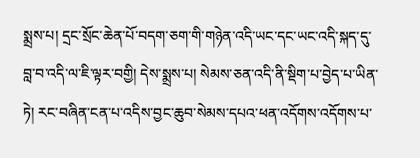སྨྲས་པ། དྲང་སྲོང་ཆེན་པོ་བདག་ཅག་གི་གཉེན་འདི་ཡང་དང་ཡང་འདི་སྐད་དུ་བླ་བ་འདི་ལ་ཇི་ལྟར་བགྱི། དེས་སྨྲས་པ། སེམས་ཅན་འདི་ནི་སྡིག་པ་བྱེད་པ་ཡིན་ཏེ། རང་བཞིན་ངན་པ་འདིས་བྱང་ཆུབ་སེམས་དཔའ་ཕན་འདོགས་འདོགས་པ་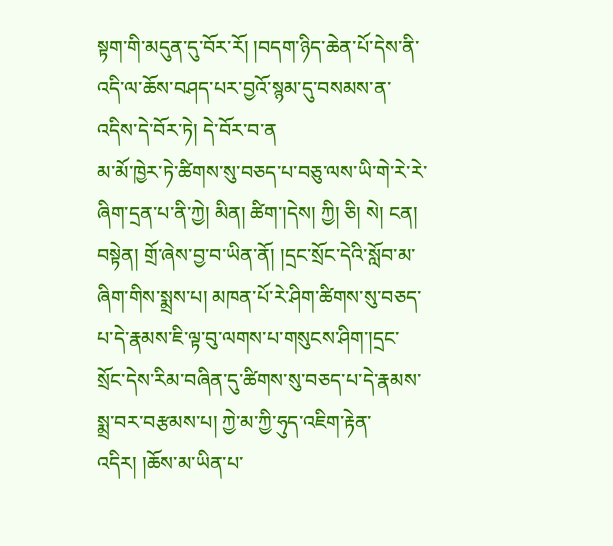སྟག་གི་མདུན་དུ་བོར་རོ། །བདག་ཉིད་ཆེན་པོ་དེས་ནི་འདི་ལ་ཆོས་བཤད་པར་བྱའོ་སྙམ་དུ་བསམས་ན་འདིས་དེ་བོར་ཏེ། དེ་བོར་བ་ན
མ་མོ་ཁྱེར་ཏེ་ཚིགས་སུ་བཅད་པ་བཅུ་ལས་ཡི་གེ་རེ་རེ་ཞིག་དྲན་པ་ནི་ཀྱེ། མིན། ཚིག་།དེས། ཀྱི། ཅི། སེ། ངན། བསྟེན། གྲོ་ཞེས་བྱ་བ་ཡིན་ནོ། །དྲང་སྲོང་དེའི་སློབ་མ་ཞིག་གིས་སྨྲས་པ། མཁན་པོ་རེ་ཤིག་ཚིགས་སུ་བཅད་པ་དེ་རྣམས་ཇི་ལྟ་བུ་ལགས་པ་གསུངས་ཤིག་།དྲང་སྲོང་དེས་རིམ་བཞིན་དུ་ཚིགས་སུ་བཅད་པ་དེ་རྣམས་སྨྲ་བར་བརྩམས་པ། ཀྱེ་མ་ཀྱི་ཧུད་འཇིག་རྟེན་འདིར། །ཆོས་མ་ཡིན་པ་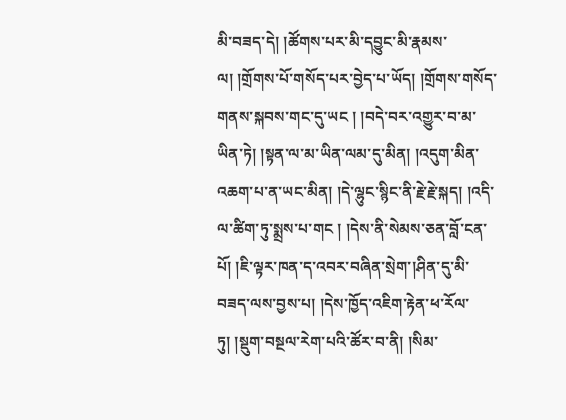མི་བཟད་དེ། །ཚོགས་པར་མི་དབྱུང་མི་རྣམས་ལ། །གྲོགས་པོ་གསོད་པར་བྱེད་པ་ཡོད། །གྲོགས་གསོད་གནས་སྐབས་གང་དུ་ཡང ། །བདེ་བར་འགྱུར་བ་མ་ཡིན་ཏེ། །སྟན་ལ་མ་ཡིན་ལམ་དུ་མིན། །འདུག་མིན་འཆག་པ་ན་ཡང་མིན། །དེ་ལྷུང་སྙིང་ནི་རྗེ་རྗེ་སྐད། །འདི་ལ་ཚིག་ཏུ་སྨྲས་པ་གང ། །དེས་ནི་སེམས་ཅན་བློ་ངན་པོ། །ཇི་ལྟར་ཁན་ད་འབར་བཞིན་སྲེག་།ཤིན་དུ་མི་བཟད་ལས་བྱས་པ། །དེས་ཁྱོད་འཇིག་རྟེན་ཕ་རོལ་ཏུ། །སྡུག་བསྔལ་རེག་པའི་ཚོར་བ་ནི། །སིམ་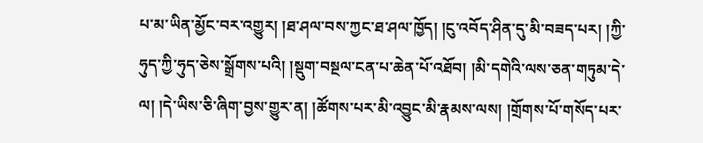པ་མ་ཡིན་མྱོང་བར་འགྱུར། །ཐ་ཤལ་བས་ཀྱང་ཐ་ཤལ་ཁྱོད། །ངུ་འབོད་ཤིན་དུ་མི་བཟད་པར། །ཀྱི་ཧུད་ཀྱི་ཧུད་ཅེས་སྒྲོགས་པའི། །སྡུག་བསྔལ་ངན་པ་ཆེན་པོ་འཐོབ། །མི་དགེའི་ལས་ཅན་གཏུམ་དེ་ལ། །དེ་ཡིས་ཅི་ཞིག་བྱས་གྱུར་ན། །ཚོགས་པར་མི་འབྱུང་མི་རྣམས་ལས། །གྲོགས་པོ་གསོད་པར་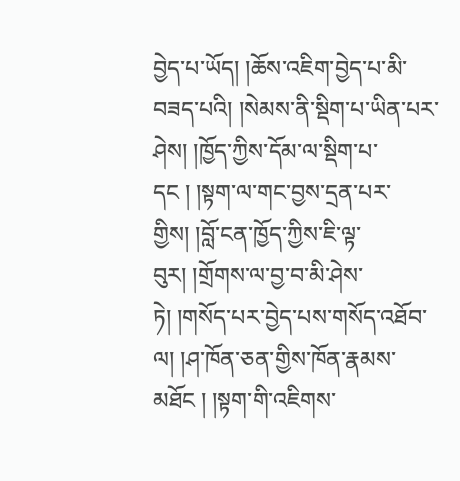བྱེད་པ་ཡོད། །ཆོས་འཇིག་བྱེད་པ་མི་བཟད་པའི། །སེམས་ནི་སྡིག་པ་ཡིན་པར་ཤེས། །ཁྱོད་ཀྱིས་དོམ་ལ་སྡིག་པ་དང ། །སྟག་ལ་གང་བྱས་དྲན་པར་གྱིས། །བློ་ངན་ཁྱོད་ཀྱིས་ཇི་ལྟ་བུར། །གྲོགས་ལ་བྱ་བ་མི་ཤེས་ཏེ། །གསོད་པར་བྱེད་པས་གསོད་འཐོབ་ལ། །ཤ་ཁོན་ཅན་གྱིས་ཁོན་རྣམས་མཐོང ། །སྟག་གི་འཇིགས་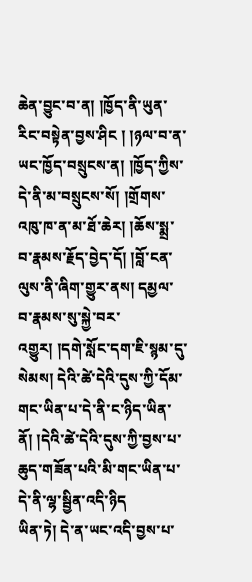ཆེན་བྱུང་བ་ན། །ཁྱོད་ནི་ཡུན་རིང་བསྟེན་བྱས་ཤིང ། །ཉལ་བ་ན་ཡང་ཁྱོད་བསྲུངས་ན། །ཁྱོད་ཀྱིས་དེ་ནི་མ་བསྲུངས་སོ། །གྲོགས་འཁུ་ཁ་ན་མ་ཐོ་ཆེར། །ཆོས་སྨྲ་བ་རྣམས་རྗོད་བྱེད་དོ། །བློ་ངན་ལུས་ནི་ཞིག་གྱུར་ནས། དམྱལ་བ་རྣམས་སུ་སྐྱེ་བར་འགྱུར། །དགེ་སློང་དག་ཇི་སྙམ་དུ་སེམས། དེའི་ཚེ་དེའི་དུས་ཀྱི་དོམ་གང་ཡིན་པ་དེ་ནི་ང་ཉིད་ཡིན་ནོ། །དེའི་ཚེ་དེའི་དུས་ཀྱི་བྱས་པ་ཆུད་གཟོན་པའི་མི་གང་ཡིན་པ་དེ་ནི་ལྷ་སྦྱིན་འདི་ཉིད
ཡིན་ཏེ། དེ་ན་ཡང་འདི་བྱས་པ་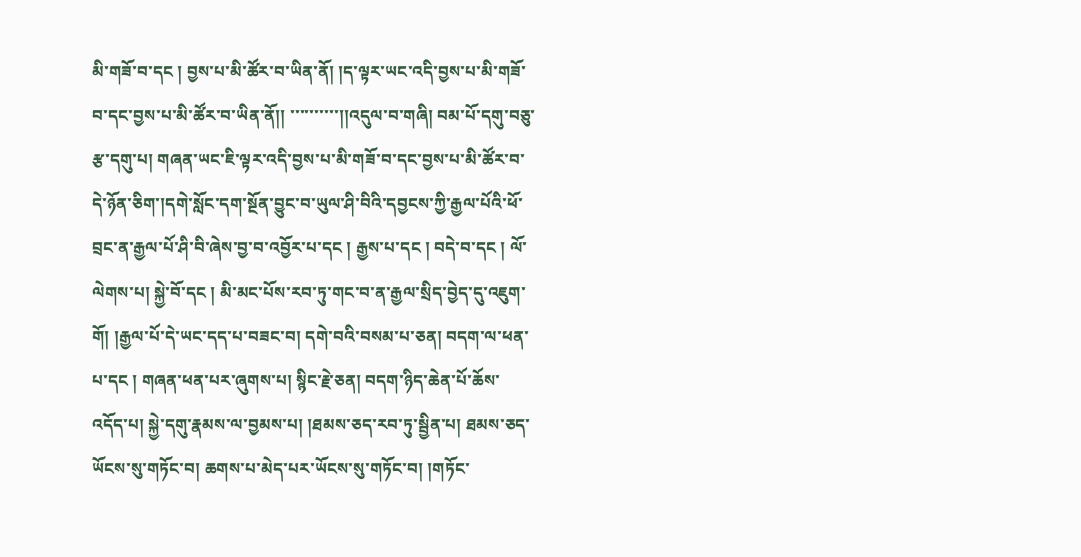མི་གཟོ་བ་དང ། བྱས་པ་མི་ཚོར་བ་ཡིན་ནོ། །ད་ལྟར་ཡང་འདི་བྱས་པ་མི་གཟོ་བ་དང་བྱས་པ་མི་ཚོར་བ་ཡིན་ནོ།། ་་་་་་་་་་།།འདུལ་བ་གཞི། བམ་པོ་དགུ་བཅུ་རྩ་དགུ་པ། གཞན་ཡང་ཇི་ལྟར་འདི་བྱས་པ་མི་གཟོ་བ་དང་བྱས་པ་མི་ཚོར་བ་དེ་ཉོན་ཅིག་།དགེ་སློང་དག་སྔོན་བྱུང་བ་ཡུལ་ཤི་བིའི་དབྱངས་ཀྱི་རྒྱལ་པོའི་ཕོ་བྲང་ན་རྒྱལ་པོ་ཤི་བི་ཞེས་བྱ་བ་འབྱོར་པ་དང ། རྒྱས་པ་དང ། བདེ་བ་དང ། ལོ་ལེགས་པ། སྐྱེ་བོ་དང ། མི་མང་པོས་རབ་ཏུ་གང་བ་ན་རྒྱལ་སྲིད་བྱེད་དུ་འཇུག་གོ། །རྒྱལ་པོ་དེ་ཡང་དད་པ་བཟང་བ། དགེ་བའི་བསམ་པ་ཅན། བདག་ལ་ཕན་པ་དང ། གཞན་ཕན་པར་ཞུགས་པ། སྙིང་རྗེ་ཅན། བདག་ཉིད་ཆེན་པོ་ཆོས་འདོད་པ། སྐྱེ་དགུ་རྣམས་ལ་བྱམས་པ། །ཐམས་ཅད་རབ་ཏུ་སྦྱིན་པ། ཐམས་ཅད་ཡོངས་སུ་གཏོང་བ། ཆགས་པ་མེད་པར་ཡོངས་སུ་གཏོང་བ། །གཏོང་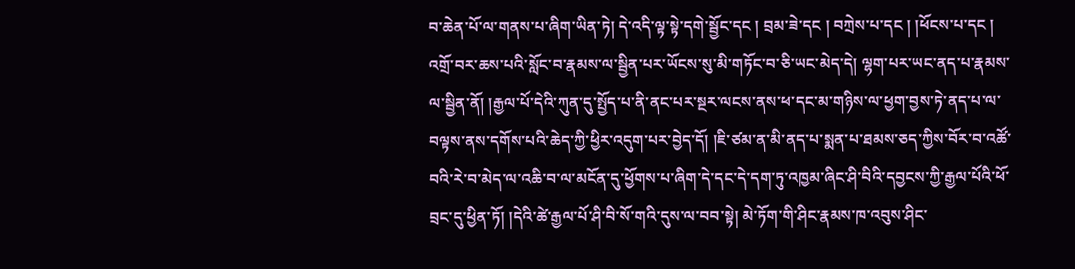བ་ཆེན་པོ་ལ་གནས་པ་ཞིག་ཡིན་ཏེ། དེ་འདི་ལྟ་སྟེ་དགེ་སྦྱོང་དང ། བྲམ་ཟེ་དང ། བཀྲེས་པ་དང ། །ཕོངས་པ་དང ། འགྲོ་བར་ཆས་པའི་སློང་བ་རྣམས་ལ་སྦྱིན་པར་ཡོངས་སུ་མི་གཏོང་བ་ཅི་ཡང་མེད་དེ། ལྷག་པར་ཡང་ནད་པ་རྣམས་ལ་སྦྱིན་ནོ། །རྒྱལ་པོ་དེའི་ཀུན་དུ་སྤྱོད་པ་ནི་ནང་པར་སྔར་ལངས་ནས་ཕ་དང་མ་གཉིས་ལ་ཕྱག་བྱས་ཏེ་ནད་པ་ལ་བལྟས་ནས་དགོས་པའི་ཆེད་ཀྱི་ཕྱིར་འདུག་པར་བྱེད་དོ། །ཇི་ཙམ་ན་མི་ནད་པ་སྨན་པ་ཐམས་ཅད་ཀྱིས་བོར་བ་འཚོ་བའི་རེ་བ་མེད་ལ་འཆི་བ་ལ་མངོན་དུ་ཕྱོགས་པ་ཞིག་དེ་དང་དེ་དག་ཏུ་འཁྱམ་ཞིང་ཤི་བིའི་དབྱངས་ཀྱི་རྒྱལ་པོའི་ཕོ་བྲང་དུ་ཕྱིན་ཏོ། །དེའི་ཚེ་རྒྱལ་པོ་ཤི་བི་སོ་གའི་དུས་ལ་བབ་སྟེ། མེ་ཏོག་གི་ཤིང་རྣམས་ཁ་འབུས་ཤིང་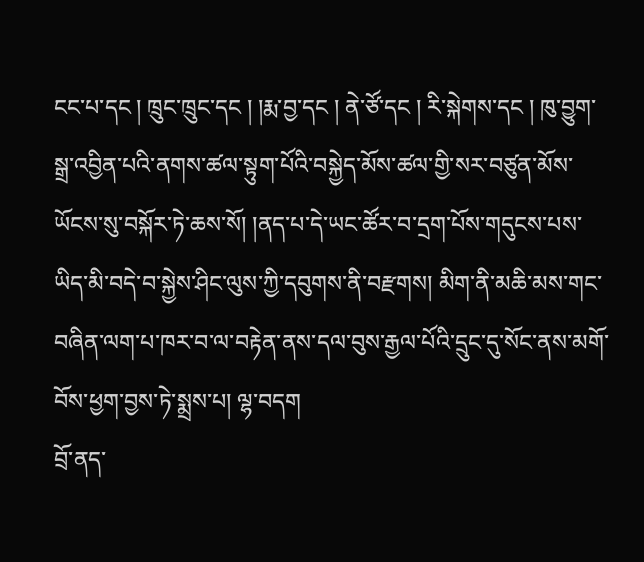ངང་པ་དང ། ཁྲུང་ཁྲུང་དང ། །རྨ་བྱ་དང ། ནེ་ཙོ་དང ། རི་སྐེགས་དང ། ཁུ་བྱུག་སྒྲ་འབྱིན་པའི་ནགས་ཚལ་སྟུག་པོའི་བསྐྱེད་མོས་ཚལ་གྱི་སར་བཙུན་མོས་ཡོངས་སུ་བསྐོར་ཏེ་ཆས་སོ། །ནད་པ་དེ་ཡང་ཚོར་བ་དྲག་པོས་གདུངས་པས་ཡིད་མི་བདེ་བ་སྐྱེས་ཤིང་ལུས་ཀྱི་དབུགས་ནི་བརྫགས། མིག་ནི་མཆི་མས་གང་བཞིན་ལག་པ་ཁར་བ་ལ་བརྟེན་ནས་དལ་བུས་རྒྱལ་པོའི་དྲུང་དུ་སོང་ནས་མགོ་བོས་ཕྱག་བྱས་ཏེ་སྨྲས་པ། ལྷ་བདག
བྲོ་ནད་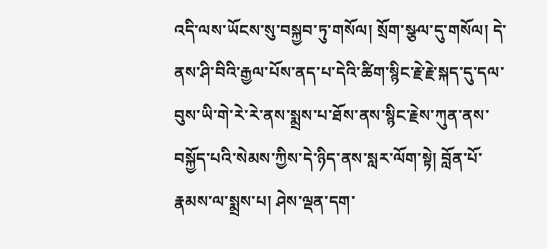འདི་ལས་ཡོངས་སུ་བསྐྱབ་ཏུ་གསོལ། སྲོག་སྩལ་དུ་གསོལ། དེ་ནས་ཤི་བིའི་རྒྱལ་པོས་ནད་པ་དེའི་ཚིག་སྙིང་རྗེ་རྗེ་སྐད་དུ་དལ་བུས་ཡི་གེ་རེ་རེ་ནས་སྨྲས་པ་ཐོས་ནས་སྙིང་རྗེས་ཀུན་ནས་བསྐྱོད་པའི་སེམས་ཀྱིས་དེ་ཉིད་ནས་སླར་ལོག་སྟེ། བློན་པོ་རྣམས་ལ་སྨྲས་པ། ཤེས་ལྡན་དག་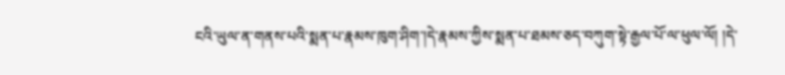ངའི་ཡུལ་ན་གནས་པའི་སྨན་པ་རྣམས་ཁུག་ཤིག་།དེ་རྣམས་ཀྱིས་སྨན་པ་ཐམས་ཅད་བཀུག་སྟེ་རྒྱལ་པོ་ལ་ཕུལ་ལོ། །དེ་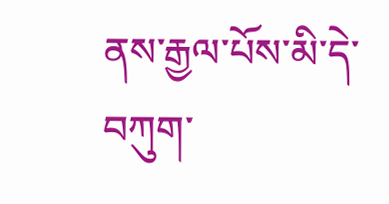ནས་རྒྱལ་པོས་མི་དེ་བཀུག་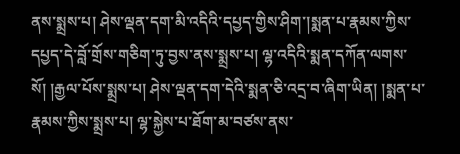ནས་སྨྲས་པ། ཤེས་ལྡན་དག་མི་འདིའི་དཔྱད་གྱིས་ཤིག་།སྨན་པ་རྣམས་ཀྱིས་དཔྱད་དེ་བློ་གྲོས་གཅིག་ཏུ་བྱས་ནས་སྨྲས་པ། ལྷ་འདིའི་སྨན་དཀོན་ལགས་སོ། །རྒྱལ་པོས་སྨྲས་པ། ཤེས་ལྡན་དག་དེའི་སྨན་ཅི་འདྲ་བ་ཞིག་ཡིན། །སྨན་པ་རྣམས་ཀྱིས་སྨྲས་པ། ལྷ་སྐྱེས་པ་ཐོག་མ་བཙས་ནས་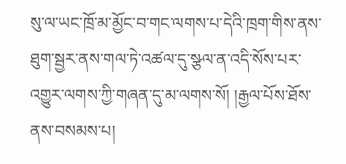སུ་ལ་ཡང་ཁྲོ་མ་མྱོང་བ་གང་ལགས་པ་དེའི་ཁྲག་གིས་ནས་ཐུག་སྦྱར་ནས་གལ་ཏེ་འཚལ་དུ་སྩལ་ན་འདི་སོས་པར་འགྱུར་ལགས་ཀྱི་གཞན་དུ་མ་ལགས་སོ། །རྒྱལ་པོས་ཐོས་ནས་བསམས་པ།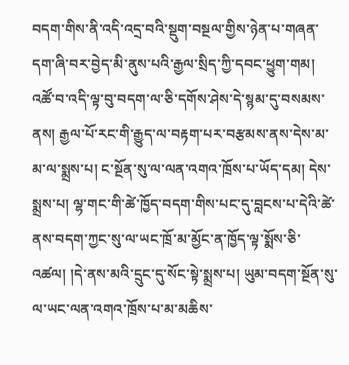བདག་གིས་ནི་འདི་འདྲ་བའི་སྡུག་བསྔལ་གྱིས་ཉེན་པ་གཞན་དག་ཞི་བར་བྱེད་མི་ནུས་པའི་རྒྱལ་སྲིད་ཀྱི་དབང་ཕྱུག་གམ། འཚོ་བ་འདི་ལྟ་བུ་བདག་ལ་ཅི་དགོས་ཤེས་དེ་སྙམ་དུ་བསམས་ནས། རྒྱལ་པོ་རང་གི་རྒྱུད་ལ་བརྟག་པར་བརྩམས་ནས་དེས་མ་མ་ལ་སྨྲས་པ། ང་སྔོན་སུ་ལ་ལན་འགའ་ཁྲོས་པ་ཡོད་དམ། དེས་སྨྲས་པ། ལྷ་གང་གི་ཚེ་ཁྱོད་བདག་གིས་པང་དུ་བླངས་པ་དེའི་ཚེ་ནས་བདག་ཀྱང་སུ་ལ་ཡང་ཁྲོ་མ་མྱོང་ན་ཁྱོད་ལྟ་སྨོས་ཅི་འཚལ། །དེ་ནས་མའི་དྲུང་དུ་སོང་སྟེ་སྨྲས་པ། ཡུམ་བདག་སྔོན་སུ་ལ་ཡང་ལན་འགའ་ཁྲོས་པ་མ་མཆིས་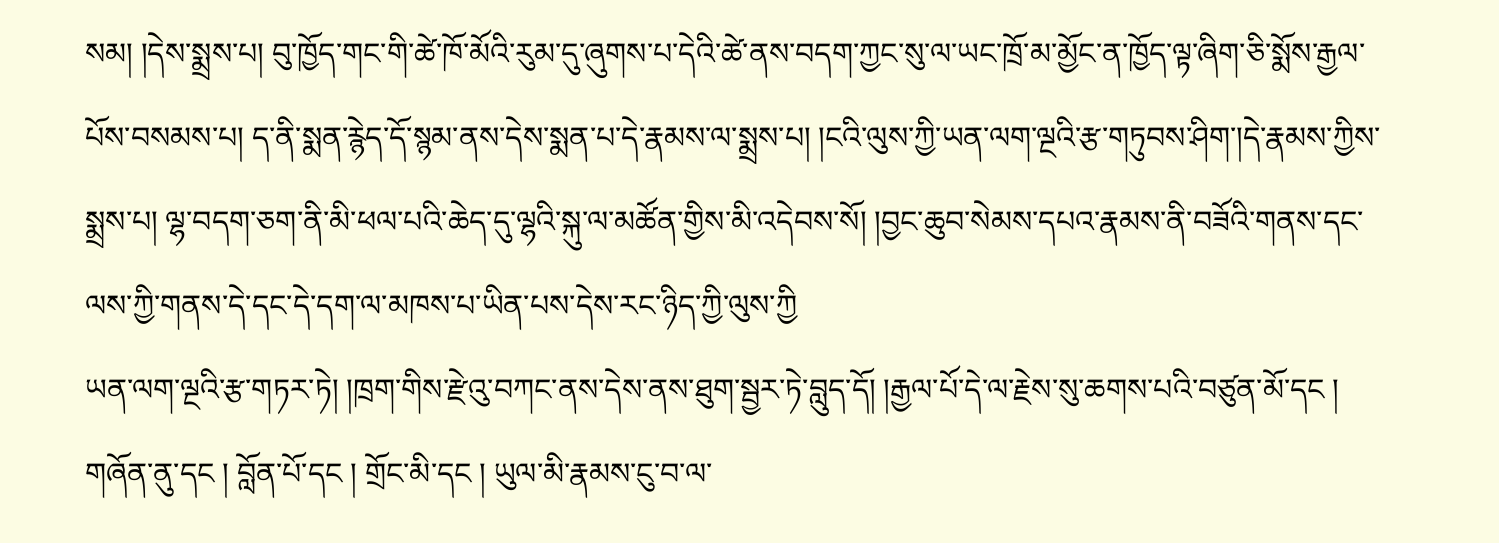སམ། །དེས་སྨྲས་པ། བུ་ཁྱོད་གང་གི་ཚེ་ཁོ་མོའི་རུམ་དུ་ཞུགས་པ་དེའི་ཚེ་ནས་བདག་ཀྱང་སུ་ལ་ཡང་ཁྲོ་མ་མྱོང་ན་ཁྱོད་ལྟ་ཞིག་ཅི་སྨོས་རྒྱལ་པོས་བསམས་པ། ད་ནི་སྨན་རྙེད་དོ་སྙམ་ནས་དེས་སྨན་པ་དེ་རྣམས་ལ་སྨྲས་པ། །ངའི་ལུས་ཀྱི་ཡན་ལག་ལྔའི་རྩ་གཏུབས་ཤིག་།དེ་རྣམས་ཀྱིས་སྨྲས་པ། ལྷ་བདག་ཅག་ནི་མི་ཕལ་པའི་ཆེད་དུ་ལྷའི་སྐུ་ལ་མཚོན་གྱིས་མི་འདེབས་སོ། །བྱང་ཆུབ་སེམས་དཔའ་རྣམས་ནི་བཟོའི་གནས་དང་ལས་ཀྱི་གནས་དེ་དང་དེ་དག་ལ་མཁས་པ་ཡིན་པས་དེས་རང་ཉིད་ཀྱི་ལུས་ཀྱི
ཡན་ལག་ལྔའི་རྩ་གཏར་ཏེ། །ཁྲག་གིས་རྫེའུ་བཀང་ནས་དེས་ནས་ཐུག་སྦྱར་ཏེ་བླུད་དོ། །རྒྱལ་པོ་དེ་ལ་རྗེས་སུ་ཆགས་པའི་བཙུན་མོ་དང ། གཞོན་ནུ་དང ། བློན་པོ་དང ། གྲོང་མི་དང ། ཡུལ་མི་རྣམས་ངུ་བ་ལ་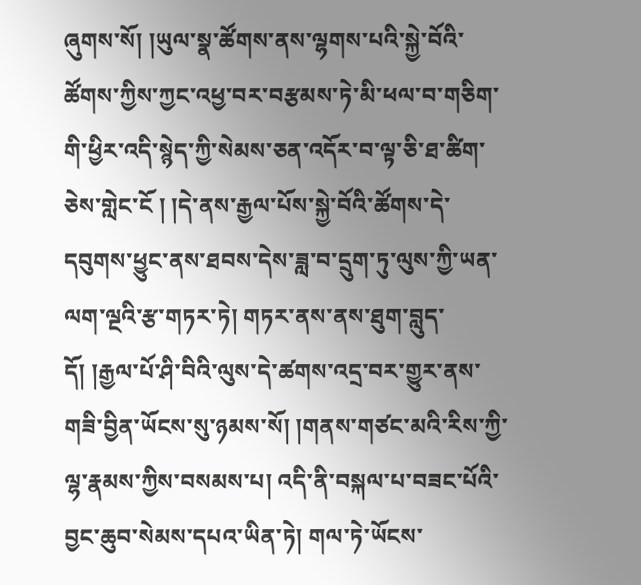ཞུགས་སོ། །ཡུལ་སྣ་ཚོགས་ནས་ལྷགས་པའི་སྐྱེ་བོའི་ཚོགས་ཀྱིས་ཀྱང་འཕྱ་བར་བརྩམས་ཏེ་མི་ཕལ་བ་གཅིག་གི་ཕྱིར་འདི་སྙེད་ཀྱི་སེམས་ཅན་འདོར་བ་ལྟ་ཅི་ཐ་ཚིག་ཅེས་གླེང་ངོ ། །དེ་ནས་རྒྱལ་པོས་སྐྱེ་བོའི་ཚོགས་དེ་དབུགས་ཕྱུང་ནས་ཐབས་དེས་ཟླ་བ་དྲུག་ཏུ་ལུས་ཀྱི་ཡན་ལག་ལྔའི་རྩ་གཏར་ཏེ། གཏར་ནས་ནས་ཐུག་བླུད་དོ། །རྒྱལ་པོ་ཤི་བིའི་ལུས་དེ་ཚགས་འདྲ་བར་གྱུར་ནས་གཟི་བྱིན་ཡོངས་སུ་ཉམས་སོ། །གནས་གཙང་མའི་རིས་ཀྱི་ལྷ་རྣམས་ཀྱིས་བསམས་པ། འདི་ནི་བསྐལ་པ་བཟང་པོའི་བྱང་ཆུབ་སེམས་དཔའ་ཡིན་ཏེ། གལ་ཏེ་ཡོངས་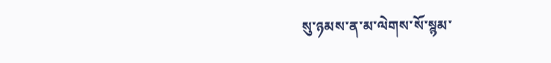སུ་ཉམས་ན་མ་ལེགས་སོ་སྙམ་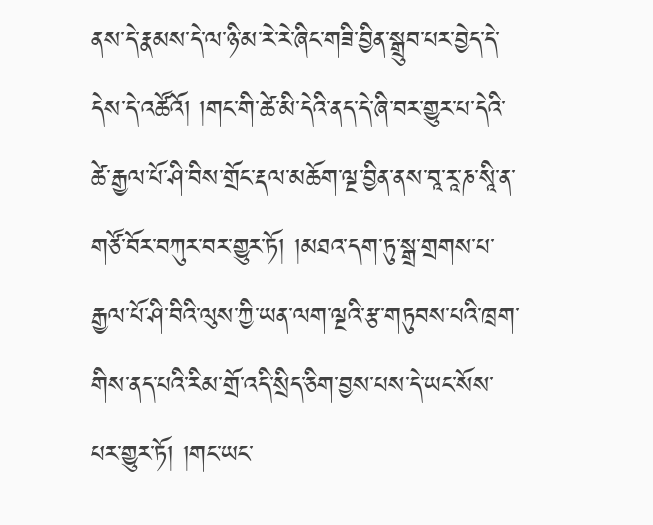ནས་དེ་རྣམས་དེ་ལ་ཉི་མ་རེ་རེ་ཞིང་གཟི་བྱིན་སྒྲུབ་པར་བྱེད་དེ་དེས་དེ་འཚོའོ། །གང་གི་ཚེ་མི་དེའི་ནད་དེ་ཞི་བར་གྱུར་པ་དེའི་ཚེ་རྒྱལ་པོ་ཤི་བིས་གྲོང་རྡལ་མཆོག་ལྔ་བྱིན་ནས་བཱ་རཱ་ཎ་སཱི་ན་གཙོ་བོར་བཀུར་བར་གྱུར་ཏོ། །མཐའ་དག་ཏུ་སྒྲ་གྲགས་པ་རྒྱལ་པོ་ཤི་བིའི་ལུས་ཀྱི་ཡན་ལག་ལྔའི་རྩ་གཏུབས་པའི་ཁྲག་གིས་ནད་པའི་རིམ་གྲོ་འདི་སྲིད་ཅིག་བྱས་པས་དེ་ཡང་སོས་པར་གྱུར་ཏོ། །གང་ཡང་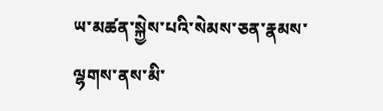ཡ་མཚན་སྐྱེས་པའི་སེམས་ཅན་རྣམས་ལྷགས་ནས་མི་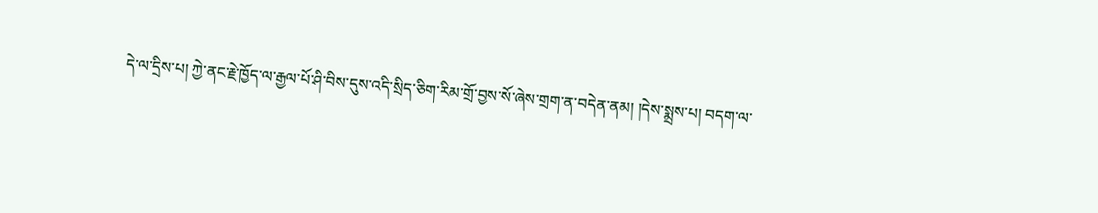དེ་ལ་དྲིས་པ། ཀྱེ་ནང་རྗེ་ཁྱོད་ལ་རྒྱལ་པོ་ཤི་བིས་དུས་འདི་སྲིད་ཅིག་རིམ་གྲོ་བྱས་སོ་ཞེས་གྲག་ན་བདེན་ནམ། །དེས་སྨྲས་པ། བདག་ལ་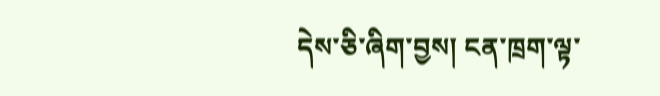དེས་ཅི་ཞིག་བྱས། ངན་ཁྲག་ལྟ་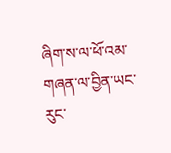ཞིག་ས་ལ་ཕོ་འམ་གཞན་ལ་བྱིན་ཡང་རུང་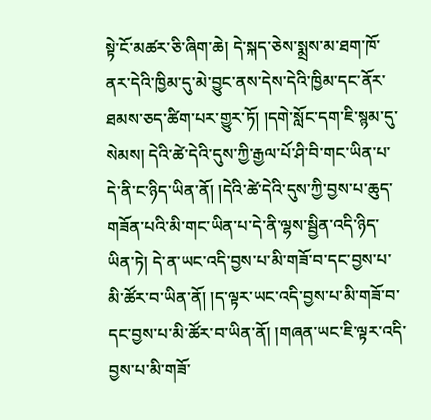སྟེ་ངོ་མཚར་ཅི་ཞིག་ཆེ། དེ་སྐད་ཅེས་སྨྲས་མ་ཐག་ཁོ་ནར་དེའི་ཁྱིམ་དུ་མེ་བྱུང་ནས་དེས་དེའི་ཁྱིམ་དང་ནོར་ཐམས་ཅད་ཚིག་པར་གྱུར་ཏོ། །དགེ་སློང་དག་ཇི་སྙམ་དུ་སེམས། དེའི་ཚེ་དེའི་དུས་ཀྱི་རྒྱལ་པོ་ཤི་བི་གང་ཡིན་པ་དེ་ནི་ང་ཉིད་ཡིན་ནོ། །དེའི་ཚེ་དེའི་དུས་ཀྱི་བྱས་པ་ཆུད་གཟོན་པའི་མི་གང་ཡིན་པ་དེ་ནི་ལྷས་སྦྱིན་འདི་ཉིད་ཡིན་ཏེ། དེ་ན་ཡང་འདི་བྱས་པ་མི་གཟོ་བ་དང་བྱས་པ་མི་ཚོར་བ་ཡིན་ནོ། །ད་ལྟར་ཡང་འདི་བྱས་པ་མི་གཟོ་བ་དང་བྱས་པ་མི་ཚོར་བ་ཡིན་ནོ། །གཞན་ཡང་ཇི་ལྟར་འདི་བྱས་པ་མི་གཟོ་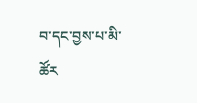བ་དང་བྱས་པ་མི་ཚོར